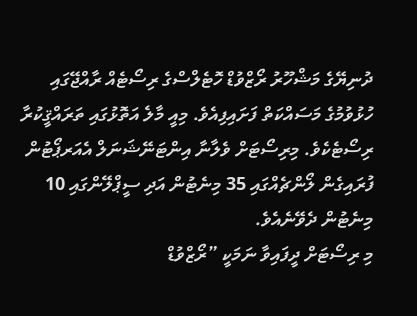ދުނިޔޭގެ މަޝްހޫރު ރޯޒްވުޑް ހޮޓެލްސްގެ ރިސޯޓެއް ރާއްޖޭގައި ހުޅުވުމުގެ މަސައްކަތް ފަށައިފިއެވެ. މިއީ މާލެ އަތޮޅުގައި ތަރައްޤީކުރާ ރިސޯޓެކެވެ. މިރިސޯޓަށް ވެލާނާ އިންޓަނޭޝަނަލް އެއަރޕޯޓުން ފުރައިގެން ލޯންޗެއްގައި 35 މިނެޓުން އަދި ސީޕްލޭންގައި 10 މިނެޓުން ދެވޭނެއެވެ.
މި ރިސޯޓަށް ދީފައިވާ ނަމަކީ ”ރޯޒްވުޑް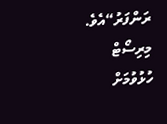ރަންފަރު“އެވެ. މިރިސޯޓް ހުޅުވުމަށް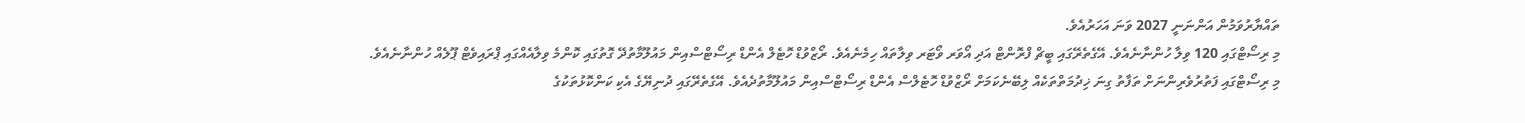ތައްޔާރުވަމުން އަންނަނީ 2027 ވަނަ އަހަރުއެވެ.
މި ރިސޯޓްގައި 120 ވިލާ ހުންނާނެއެވެ. އޭގެތެރޭގައި ބީޗް ފްރޮންޓް އަދި އޯވަރ ވޯޓަރ ވިލާތައް ހިމެނެއެވެ. ރޯޒްވުޑް ހޮޓެލް އެންޑް ރިސޯޓްސްއިން މައުލޫމާތުދޭ ގޮތުގައި ކޮންމެ ވިލާއެއްގައި ޕްރައިވެޓް ޕޫލެއް ހުންނާނެއެވެ.
މި ރިސޯޓްގައި ފަތުރުވެރިންނަށް ތަފާތު ގިނަ ޚިދުމަތްތަކެއް ލިބޭނެކަމަށް ރޯޒްވުޑް ހޮޓެލްސް އެންޑް ރިސޯޓްސްއިން މައުލޫމާތުދެއެވެ. އޭގެތެރޭގައި ދުނިޔޭގެ އެކި ކަންކޮޅުތަކުގެ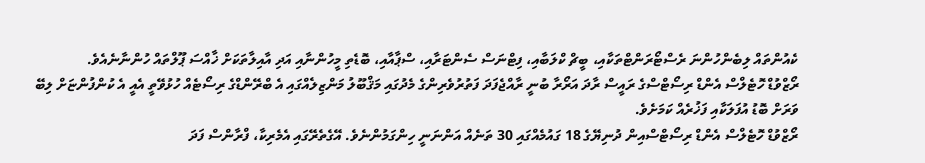ކެއުންތައް ލިބެންހުންނަ ރެސްޓޯރަންޓްތަކާއި، ބީޗް ކްލަބާއި، ފިޓްނަސް ސެންޓަރާއި، ސްޕާއާއި، ބޮޑެތި މީހުންނާއި އަދި އާއިލާތަކަށް ޚާއްސަ ޕޫލްތައް ހުންނާނެއެވެ.
ރޯޒްވުޑް ހޮޓެލްސް އެންޑް ރިސޯޓްސްގެ ރައީސް ރާދަ އަރޯރާ ބުނީ ރާއްޖެފަދަ ފަތުރުވެރިންގެ މެދުގައި މަޤްބޫލު މަންޒިލެއްގައި އެ ބްރޭންޑްގެ ރިސޯޓެއް ހުޅުވޭތީ އެއީ އެ ކުންފުންޏަށް ލިބޭ ވަރަށް ބޮޑު އުފަލަކާއި ފަޚުރެއް ކަމަށެވެ.
ރޯޒްވުޑް ހޮޓެލްސް އެންޑް ރިސޯޓްސްއިން ދުނިޔޭގެ 18 ގައުމެއްގައި 30 ތަނެއް އަންނަނީ ހިންގަމުންނެވެ. އޭގެތެރޭގައި އެމެރިކާ، ފްރާންސް ފަދަ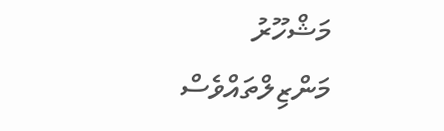މަޝްހޫރު މަންޒިލްތައްވެސް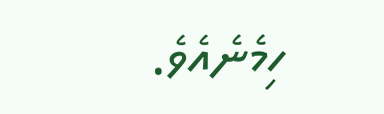ހިމެނެއެވެ.